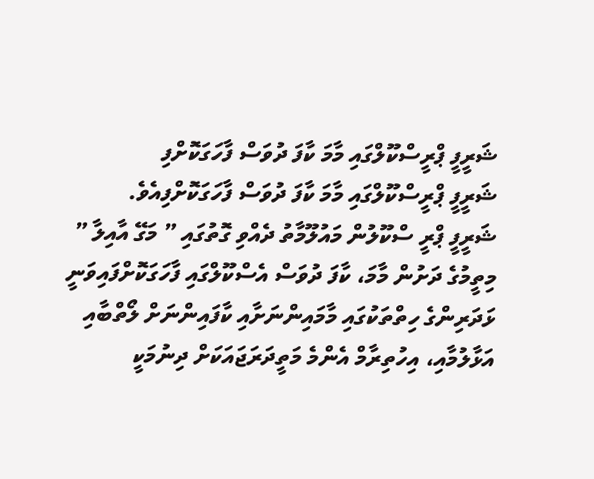ޝަރީފީ ޕްރީސްކޫލްގައި މާމަ ކާފަ ދުވަސް ފާހަގަކޮށްފި
ޝަރީފީ ޕްރީސްކޫލްގައި މާމަ ކާފަ ދުވަސް ފާހަގަކޮށްފިއެވެ.
ޝަރީފީ ޕްރީ ސްކޫލުން މައުލޫމާތު ދެއްވި ގޮތުގައި ” މަގޭ އާއިލާ ” މިތީމުގެ ދަށުން މާމަ، ކާފަ ދުވަސް އެސްކޫލްގައި ފާހަގަކޮށްފައިވަނީ ޅަދަރިންގެ ހިތްތަކުގައި މާމައިންނަށާއި ކާފައިންނަށް ލޯތްބާއި އަޅާލުމާއި، އިހުތިރާމް އެންމެ މަތީދަރަޖައަކަށް ދިނުމަކީ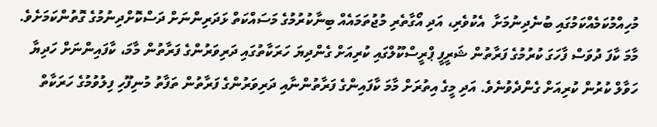މުހިއްމުކަމެއްކަމުގައި ބުނެދިނުމަށާ  އެކުވެރި، އަދި އޯގާތެރި މުޖުތަމައެއް ބިނާކުރުމުގެ މަސައްކަތް ޅަދަރިންނަށް ދަސްކޮށްދިނުމުގެ ގޮތުންކަމަށެވެ.
މާމަ ކާފަ ދުވަސް ފާހަގަ ކުރުމުގެ ފަރާތުން ޝަރީފީ ޕްރީސްކޫލްގައި ކުރިއަށް ގެންދިޔަ ހަރަކާތުގައި ދަރިވަރުންގެ ފަރާތުން މާމަ، ކާފައިންނަށް ހަދިޔާ ހަވާލް ކުރުން ކުރިއަށް ގެންދެވުނެވެ. އަދި މީގެ އިތުރަށް މާމަ ކާފައިންގެ ފަރާތުންނާއި ދަރިވަރުންގެ ފަރާތުން ތަފާތު މުނިފޫހި ފިލުވުމުގެ ހަރަކާތް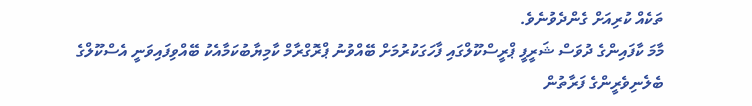ތަކެއް ކުރިއަށް ގެންދެވުނެވެ.
މާމަ ކާފައިންގެ ދުވަސް ޝަރީފީ ޕްރީސްކޫލްގައި ފާހަގަކުރުމަށް ބޭއްވުނު ޕްރޮގްރާމް ކާމިޔާބުކަމާއެކު ބޭއްވިފައިވަނީ އެސްކޫލްގެ ބެލެނިވެރީންގެ ފަރާތުން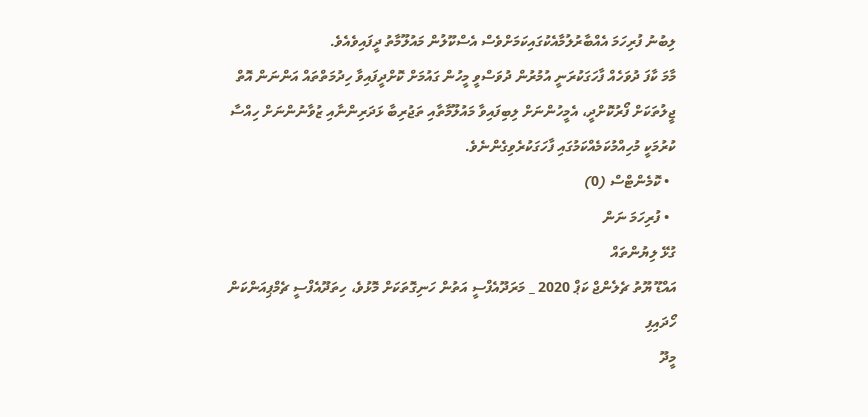ލިބުނު ފުރިހަމަ އެއްބާރުލުމާއެކުގައިކަމަށްވެސް އެސްކޫލުން މައުލޫމާތު ދީފައިވެއެވެ.
މާމަ ކާފަ ދުވަހެއް ފާހަގަކުރަނީ އުމުރުން ދުވަސްވީ މީހުން ގައުމަށް ކޮށްދީފައިވާ ހިދުމަތްތައް އަންނަން އޮތް ޖީލުތަކަށް ފޯރުކޮށްދީ، އެމީހުންނަށް ލިބިފައިވާ މައުލޫމާތާއި ތަޖުރިބާ ޅަދަރިންނާއި ޒުވާނުންނަށް ހިއްސާ ކުރުމަކީ މުހިއްމުކަމެއްކަމުގައި ފާހަގަކުރެވިގެންނެވެ.
  • ކޮމެންޓްސް (0)
  • ފުރިހަމަ ނަން
ގުޅޭ ލިޔުންތައް
އައްޑޫ ޔޫތު ޗެލެންޖް ކަޕް 2020 _ މަރަދޫއެފްސީ އަތުން ހަނިގޮތަކަށް މޮޅުވެ، ހިތަދޫއެފްސީ ޗެމްޕިއަންކަން ހޯދައިފި
މީދޫ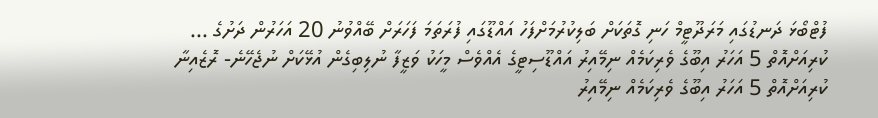ފުޓްބޯޅަ ދަނޑުގައި މަރަދޫޓީމް ހަނި ގޮތަކަށް ބަލިކުރުމަށްފަހު އައްޑޫގައި ފުރަތަމަ ފަހަރަށް ބޭއްވުނު 20 އަހަރުން ދަށުގެ ...
ކުރިއަށްއޮތް 5 އަހަރު އިބޫގެ ވެރިކަމެއް ނިމޭއިރު އައްޑޫސިޓީގެ އެއްވެސް މީހަކު ވަޒީފާ ނުލިބިގެން އުޅޭކަށް ނުޖެހޭނެ- ރޮޒެއިނާ
ކުރިއަށްއޮތް 5 އަހަރު އިބޫގެ ވެރިކަމެއް ނިމޭއިރު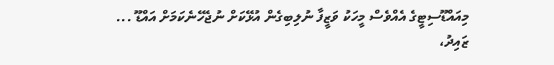މިއައްޑޫސިޓީގެ އެއްވެސް މީހަކު ވަޒީފާ ނުލިބިގެން އުޅޭކަށް ނުޖެހޭނެކަމަށް އައްޑޫ ...
ޒައިދު،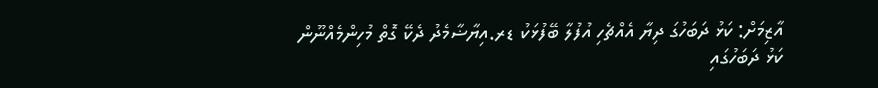އާޒިމަށް: ކަޅު ދަބަހުގަ ދިޔާ އެއްޗެހި އުފުލާ ބޭފުޅަކު ޑރ.އިޔާޟާމެދު ދެކޭ ގޮތް މުހިންމެއްނޫން
ކަޅު ދަބަހުގައި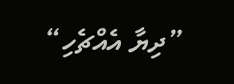”ދިޔާ އެއްޗެހި“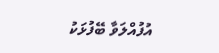އުފުއްލަވާ ބޭފުޅަކު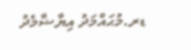ޑރ.މުޙައްމަދު އިޔާޟާމެދު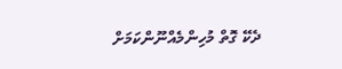ދެކޭ ގޮތް މުހިންމެއްނޫންކަމަށް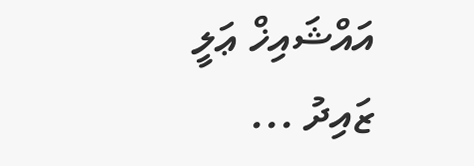އައްޝައިޚް ޢަލީ ޒައިދު ...